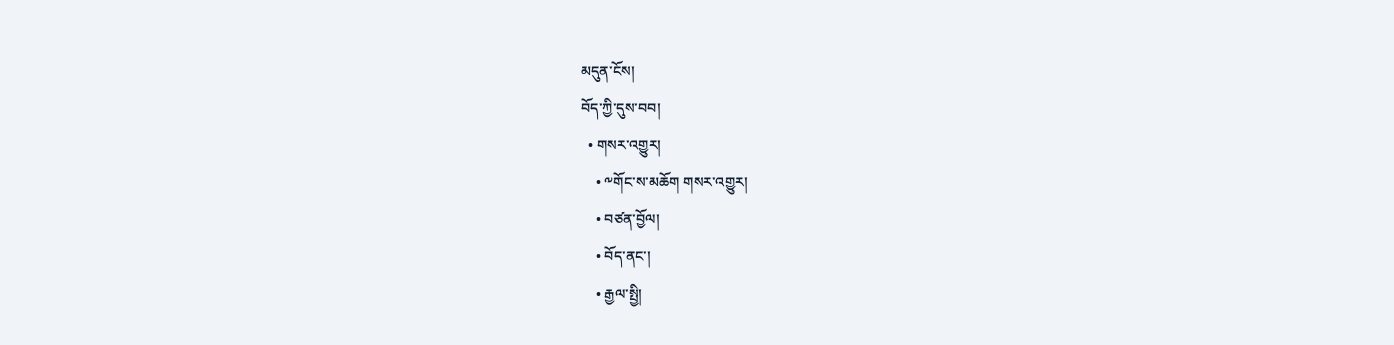མདུན་ངོས།
བོད་ཀྱི་དུས་བབ།
  • གསར་འགྱུར།
    • ༸གོང་ས་མཆོག གསར་འགྱུར།
    • བཙན་བྱོལ།
    • བོད་ནང་།
    • རྒྱལ་སྤྱི།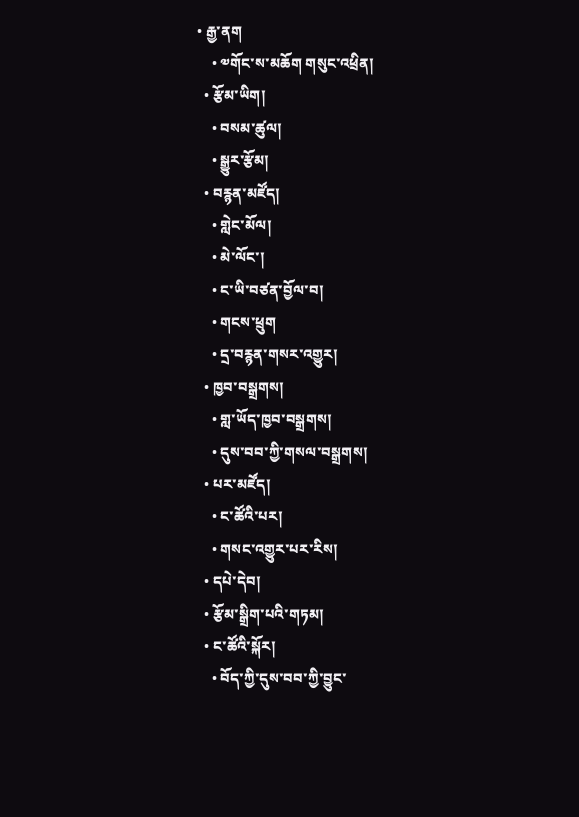• རྒྱ་ནག
    • ༧གོང་ས་མཆོག གསུང་འཕྲིན།
  • རྩོམ་ཡིག།
    • བསམ་ཚུལ།
    • སྒྱུར་རྩོམ།
  • བརྙན་མཛོད།
    • གླེང་མོལ།
    • མེ་ལོང་།
    • ང་ཡི་བཙན་བྱོལ་བ།
    • གངས་ཕྲུག
    • དྲ་བརྙན་གསར་འགྱུར།
  • ཁྱབ་བསྒྲགས།
    • གླ་ཡོད་ཁྱབ་བསྒྲགས།
    • དུས་བབ་ཀྱི་གསལ་བསྒྲགས།
  • པར་མཛོད།
    • ང་ཚོའི་པར།
    • གསང་འགྱུར་པར་རིས།
  • དཔེ་དེབ།
  • རྩོམ་སྒྲིག་པའི་གཏམ།
  • ང་ཚོའི་སྐོར།
    • བོད་ཀྱི་དུས་བབ་ཀྱི་བྱུང་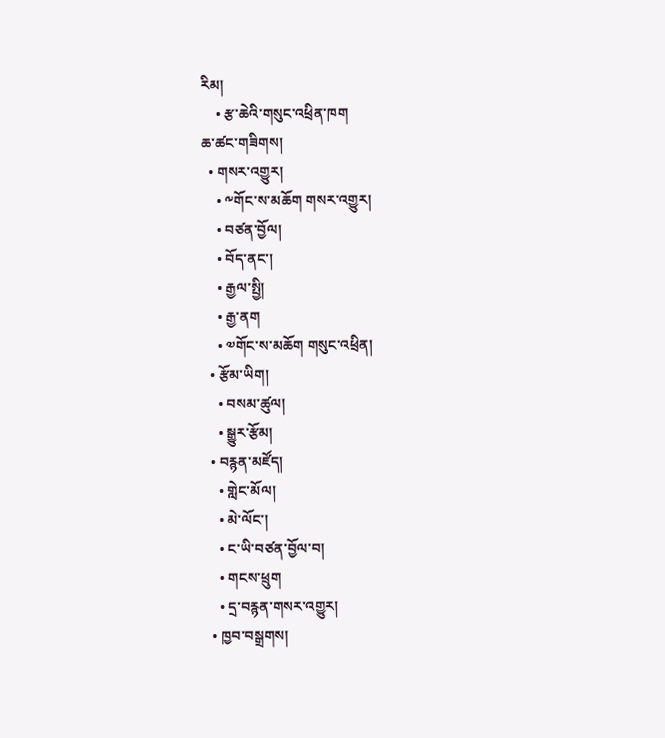རིམ།
    • རྩ་ཆེའི་གསུང་འཕྲིན་ཁག
ཆ་ཚང་གཟིགས།
  • གསར་འགྱུར།
    • ༸གོང་ས་མཆོག གསར་འགྱུར།
    • བཙན་བྱོལ།
    • བོད་ནང་།
    • རྒྱལ་སྤྱི།
    • རྒྱ་ནག
    • ༧གོང་ས་མཆོག གསུང་འཕྲིན།
  • རྩོམ་ཡིག།
    • བསམ་ཚུལ།
    • སྒྱུར་རྩོམ།
  • བརྙན་མཛོད།
    • གླེང་མོལ།
    • མེ་ལོང་།
    • ང་ཡི་བཙན་བྱོལ་བ།
    • གངས་ཕྲུག
    • དྲ་བརྙན་གསར་འགྱུར།
  • ཁྱབ་བསྒྲགས།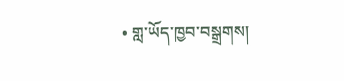• གླ་ཡོད་ཁྱབ་བསྒྲགས།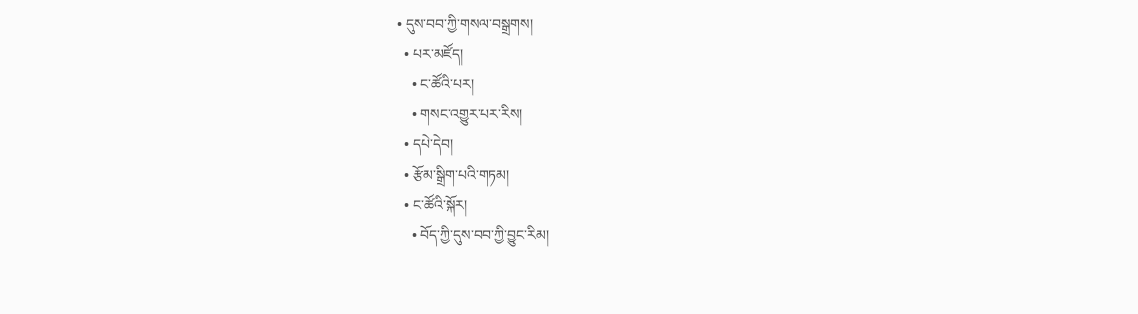• དུས་བབ་ཀྱི་གསལ་བསྒྲགས།
  • པར་མཛོད།
    • ང་ཚོའི་པར།
    • གསང་འགྱུར་པར་རིས།
  • དཔེ་དེབ།
  • རྩོམ་སྒྲིག་པའི་གཏམ།
  • ང་ཚོའི་སྐོར།
    • བོད་ཀྱི་དུས་བབ་ཀྱི་བྱུང་རིམ།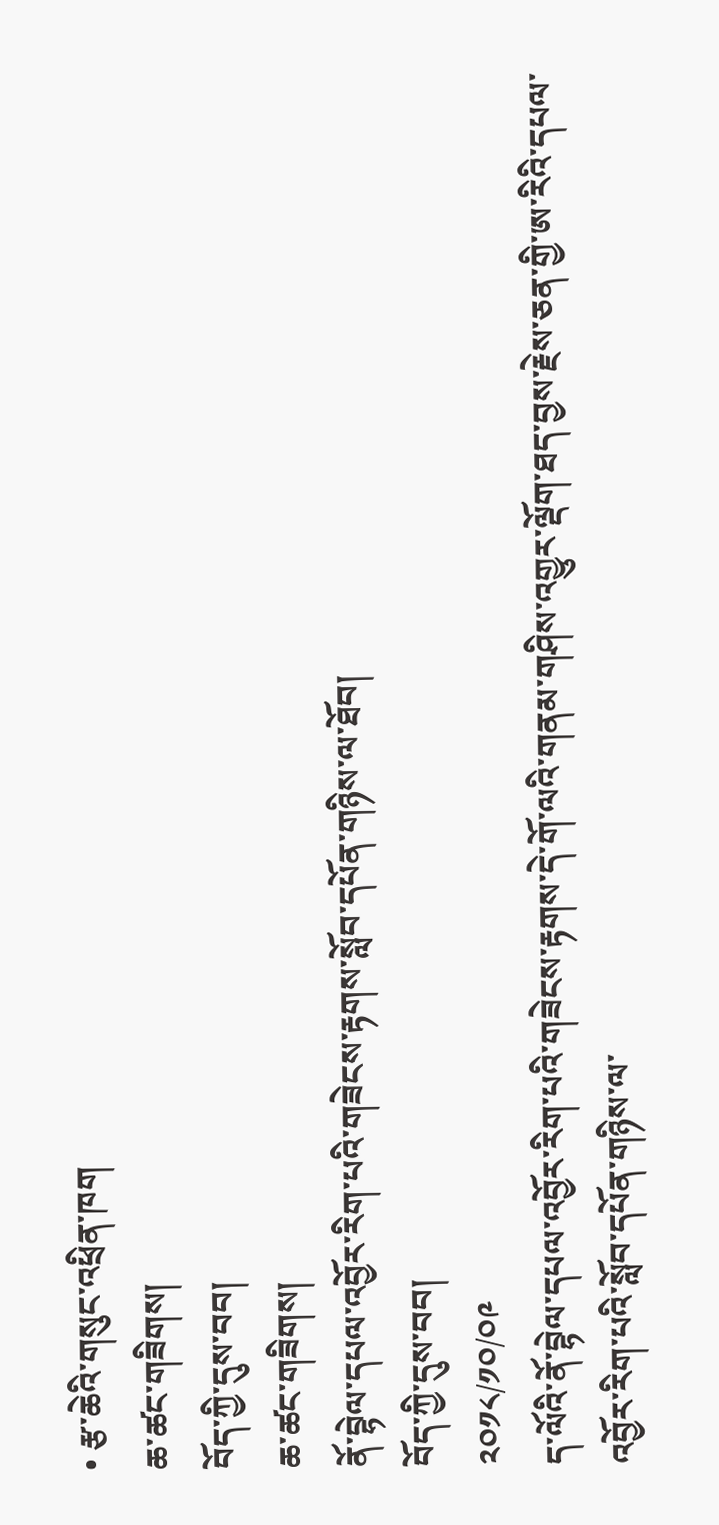• རྩ་ཆེའི་གསུང་འཕྲིན་ཁག
ཆ་ཚང་གཟིགས།
བོད་ཀྱི་དུས་བབ།
ཆ་ཚང་གཟིགས།
ནོ་བྷེལ་དཔལ་འབྱོར་རིག་པའི་གཟེངས་རྟགས་སློབ་དཔོན་གཉིས་ལ་ཐོབ།
བོད་ཀྱི་དུས་བབ།
༢༠༡༨/༡༠/༠༩
ད་ལོའི་ནོ་བྷེལ་དཔལ་འབྱོར་རིག་པའི་གཟེངས་རྟགས་དེ་གོ་ལའི་གནམ་གཤིས་འགྱུར་ལྡོག་ཐད་བྱས་རྗེས་ཅན་གྱི་ཨ་རིའི་དཔལ་འབྱོར་རིག་པའི་སློབ་དཔོན་གཉིས་ལ་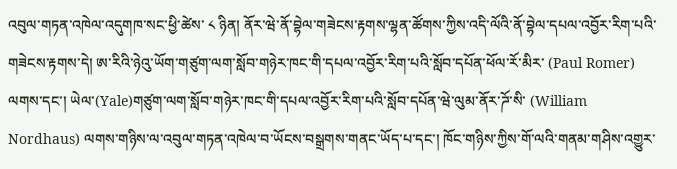འབུལ་གཏན་འཁེལ་འདུགཁ་སང་ཕྱི་ཚེས་ ༨ ཉིན། ནོར་ཝེ་ནོ་བྷེལ་གཟེངས་རྟགས་ལྷན་ཚོགས་ཀྱིས་འདི་ལོའི་ནོ་བྷེལ་དཔལ་འབྱོར་རིག་པའི་གཟེངས་རྟགས་དེ། ཨ་རིའི་ཉེའུ་ཡོག་གཙུག་ལག་སློབ་གཉེར་ཁང་གི་དཔལ་འབྱོར་རིག་པའི་སློབ་དཔོན་ཕོལ་རོ་མིར་ (Paul Romer) ལགས་དང་། ཡེལ་(Yale)གཙུག་ལག་སློབ་གཉེར་ཁང་གི་དཔལ་འབྱོར་རིག་པའི་སློབ་དཔོན་ཝེ་ལུམ་ནོར་ཌོ་སི་ (William Nordhaus) ལགས་གཉིས་ལ་འབུལ་གཏན་འཁེལ་བ་ཡོངས་བསྒྲགས་གནང་ཡོད་པ་དང་། ཁོང་གཉིས་ཀྱིས་གོ་ལའི་གནམ་གཤིས་འགྱུར་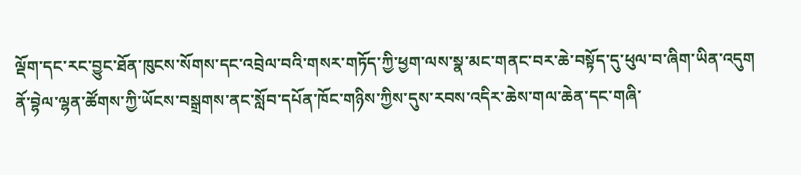ལྡོག་དང་རང་བྱུང་ཐོན་ཁུངས་སོགས་དང་འབྲེལ་བའི་གསར་གཏོད་ཀྱི་ཕྱག་ལས་སྣ་མང་གནང་བར་ཆེ་བསྟོད་དུ་ཕུལ་བ་ཞིག་ཡིན་འདུག
ནོ་བྷེལ་ལྷན་ཚོགས་ཀྱི་ཡོངས་བསྒྲགས་ནང་སློབ་དཔོན་ཁོང་གཉིས་ཀྱིས་དུས་རབས་འདིར་ཆེས་གལ་ཆེན་དང་གཞི་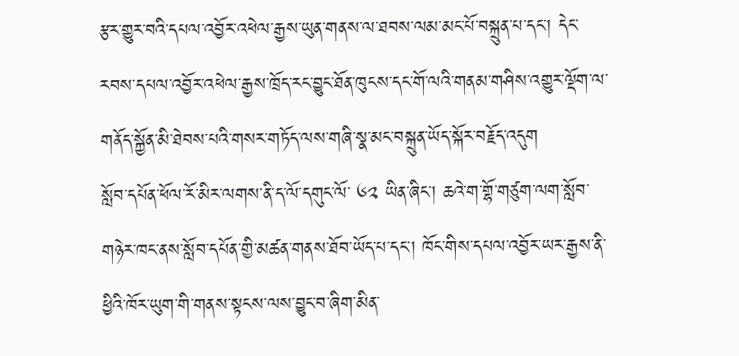རྩར་གྱུར་བའི་དཔལ་འབྱོར་འཕེལ་རྒྱས་ཡུན་གནས་ལ་ཐབས་ལམ་མང་པོ་བསྐྲུན་པ་དང་། དེང་རབས་དཔལ་འབྱོར་འཕེལ་རྒྱས་ཁྲོད་རང་བྱུང་ཐོན་ཁུངས་དང་གོ་ལའི་གནམ་གཤིས་འགྱུར་ལྡོག་ལ་གནོད་སྐྱོན་མི་ཐེབས་པའི་གསར་གཏོད་ལས་གཞི་སྣ་མང་བསྐྲུན་ཡོད་སྐོར་བརྗོད་འདུག
སློབ་དཔོན་ཕོལ་རོ་མིར་ལགས་ནི་ད་ལོ་དགུང་ལོ་ ༦༢ ཡིན་ཞིང་། ཆའེ་ག་གྷོ་གཙུག་ལག་སློབ་གཉེར་ཁང་ནས་སློབ་དཔོན་གྱི་མཚན་གནས་ཐོབ་ཡོད་པ་དང་། ཁོང་གིས་དཔལ་འབྱོར་ཡར་རྒྱས་ནི་ཕྱིའི་ཁོར་ཡུག་གི་གནས་སྟངས་ལས་བྱུང་བ་ཞིག་མིན་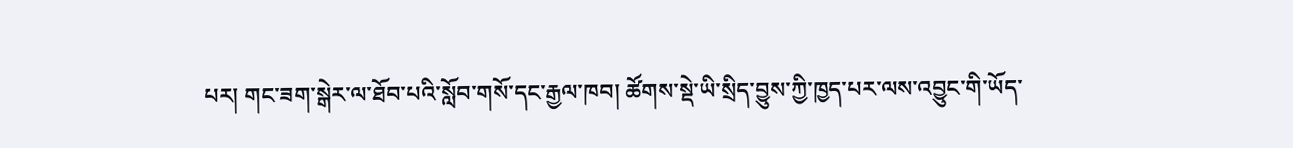པར། གང་ཟག་སྒེར་ལ་ཐོབ་པའི་སློབ་གསོ་དང་རྒྱལ་ཁབ། ཚོགས་སྡེ་ཡི་སྲིད་བྱུས་ཀྱི་ཁྱད་པར་ལས་འབྱུང་གི་ཡོད་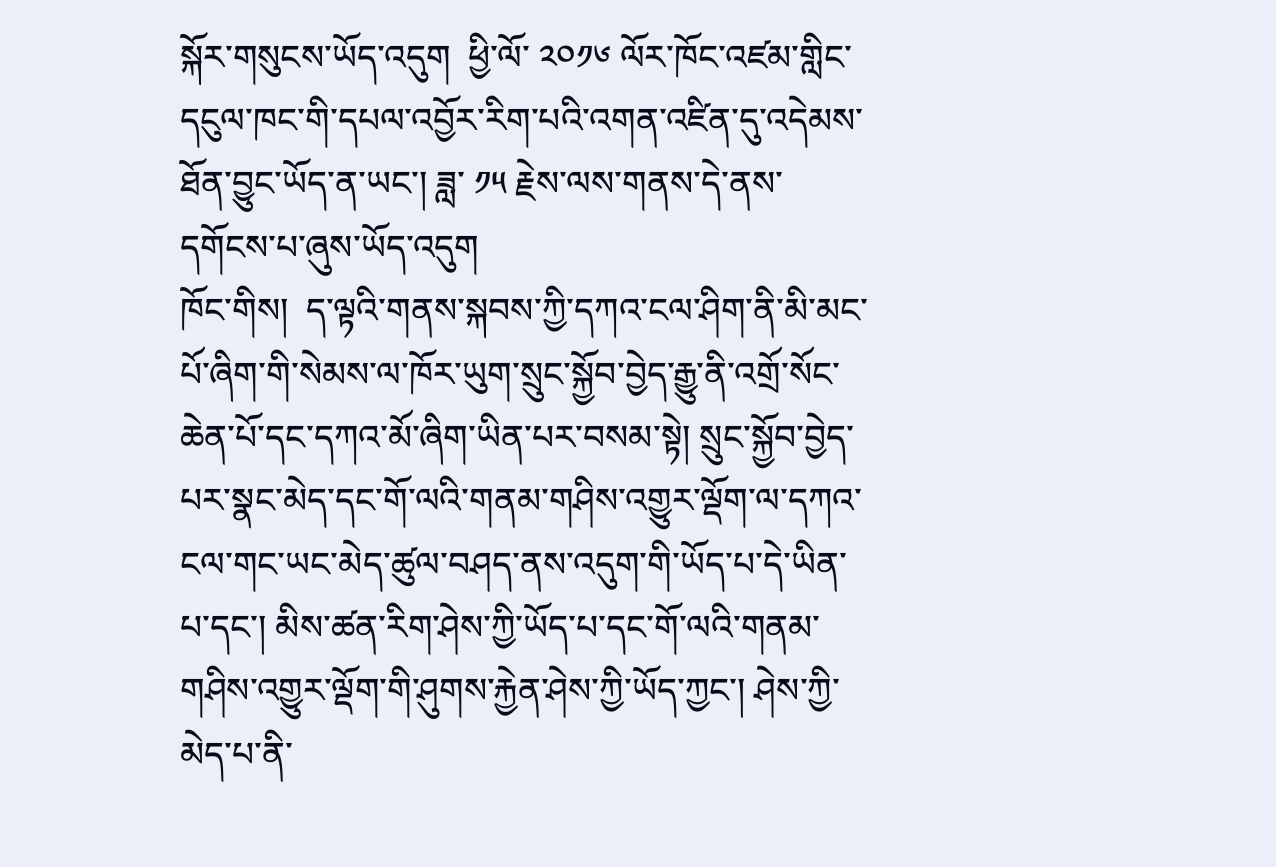སྐོར་གསུངས་ཡོད་འདུག  ཕྱི་ལོ་ ༢༠༡༦ ལོར་ཁོང་འཛམ་གླིང་དངུལ་ཁང་གི་དཔལ་འབྱོར་རིག་པའི་འགན་འཛིན་དུ་འདེམས་ཐོན་བྱུང་ཡོད་ན་ཡང་། ཟླ་ ༡༥ རྗེས་ལས་གནས་དེ་ནས་དགོངས་པ་ཞུས་ཡོད་འདུག
ཁོང་གིས།  ད་ལྟའི་གནས་སྐབས་ཀྱི་དཀའ་ངལ་ཤིག་ནི་མི་མང་པོ་ཞིག་གི་སེམས་ལ་ཁོར་ཡུག་སྲུང་སྐྱོབ་བྱེད་རྒྱུ་ནི་འགྲོ་སོང་ཆེན་པོ་དང་དཀའ་མོ་ཞིག་ཡིན་པར་བསམ་སྟེ། སྲུང་སྐྱོབ་བྱེད་པར་སྣང་མེད་དང་གོ་ལའི་གནམ་གཤིས་འགྱུར་ལྡོག་ལ་དཀའ་ངལ་གང་ཡང་མེད་ཚུལ་བཤད་ནས་འདུག་གི་ཡོད་པ་དེ་ཡིན་པ་དང་། མིས་ཚན་རིག་ཤེས་ཀྱི་ཡོད་པ་དང་གོ་ལའི་གནམ་གཤིས་འགྱུར་ལྡོག་གི་ཤུགས་རྐྱེན་ཤེས་ཀྱི་ཡོད་ཀྱང་། ཤེས་ཀྱི་མེད་པ་ནི་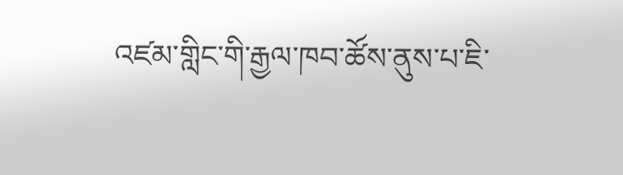འཛམ་གླིང་གི་རྒྱལ་ཁབ་ཚོས་ནུས་པ་ཇི་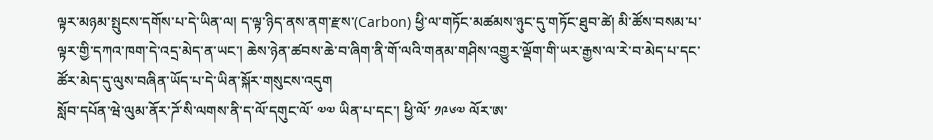ལྟར་མཉམ་སྤུངས་དགོས་པ་དེ་ཡིན་ལ། ད་ལྟ་ཉིད་ནས་ནག་རྫས་(Carbon) ཕྱི་ལ་གཏོང་མཚམས་ཉུང་དུ་གཏོང་ཐུབ་ཚེ། མི་ཚོས་བསམ་པ་ལྟར་གྱི་དཀའ་ཁག་དེ་འདྲ་མེད་ན་ཡང་། ཆེས་ཉེན་ཚབས་ཆེ་བ་ཞིག་ནི་གོ་ལའི་གནམ་གཤིས་འགྱུར་ལྡོག་གི་ཡར་རྒྱས་ལ་རེ་བ་མེད་པ་དང་ཚོར་མེད་དུ་ལུས་བཞིན་ཡོད་པ་དེ་ཡིན་སྐོར་གསུངས་འདུག
སློབ་དཔོན་ཝེ་ལུམ་ནོར་ཌོ་སི་ལགས་ནི་ད་ལོ་དགུང་ལོ་ ༧༧ ཡིན་པ་དང་། ཕྱི་ལོ་ ༡༩༦༧ ལོར་ཨ་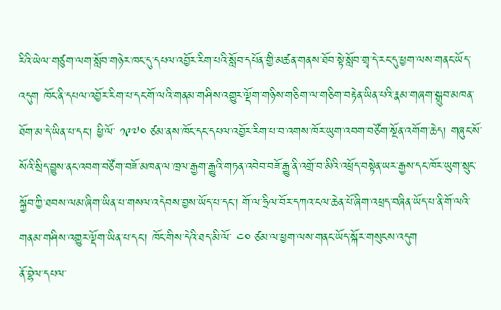རིའི་ཡེལ་གཙུག་ལག་སློབ་གཉེར་ཁང་དུ་དཔལ་འབྱོར་རིག་པའི་སློབ་དཔོན་གྱི་མཚན་གནས་ཐོབ་སྟེ་སློབ་གྲྭ་དེ་རང་དུ་ཕྱག་ལས་གནང་ཡོད་འདུག ཁོང་ནི་དཔལ་འབྱོར་རིག་པ་དང་གོ་ལའི་གནམ་གཤིས་འགྱུར་ལྡོག་གཉིས་གཅིག་ལ་གཅིག་བརྟེན་ཡིན་པའི་རྣམ་གཞག་སྒྲུབ་མཁན་ཐོག་མ་དེ་ཡིན་པ་དང་། ཕྱི་ལོ་ ༡༩༧༠ ཙམ་ནས་ཁོང་དང་དཔལ་འབྱོར་རིག་པ་བ་འགས་ཁོར་ཡུག་འབག་བཙོག་སྔོན་འགོག་ཆེད། གཞུང་སོ་སོའི་སྲིད་བྱུས་ནང་འབག་བཙོག་བཟོ་མཁན་ལ་ཁྲལ་རྒྱག་རྒྱུའི་གཏན་འབེབ་བཟོ་རྒྱུ་ནི་འགྲོ་བ་མིའི་འཕྲོད་བསྟེན་ཡར་རྒྱས་དང་ཁོར་ཡུག་སྲུང་སྐྱོབ་ཀྱི་ཐབས་ལམ་ཞིག་ཡིན་པ་གསལ་འདེབས་བྱས་ཡོད་པ་དང་། གོ་ལ་ཧྲིལ་བོར་དཀའ་ངལ་ཆེན་པོ་ཞིག་འཕྲད་བཞིན་ཡོད་པ་ནི་གོ་ལའི་གནམ་གཤིས་འགྱུར་ལྡོག་ཡིན་པ་དང་། ཁོང་གིས་དེའི་ཐད་མི་ལོ་ ༤༠ ཙམ་ལ་ཕྱག་ལས་གནང་ཡོད་སྐོར་གསུངས་འདུག
ནོ་བྷེལ་དཔལ་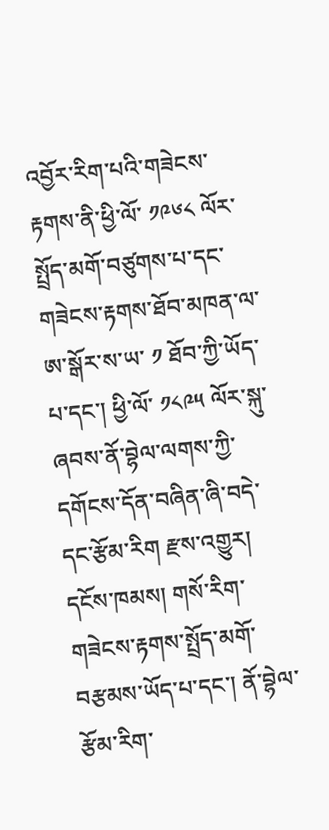འབྱོར་རིག་པའི་གཟེངས་རྟགས་ནི་ཕྱི་ལོ་ ༡༩༦༨ ལོར་སྤྲོད་མགོ་བཙུགས་པ་དང་གཟེངས་རྟགས་ཐོབ་མཁན་ལ་ཨ་སྒོར་ས་ཡ་ ༡ ཐོབ་ཀྱི་ཡོད་པ་དང་། ཕྱི་ལོ་ ༡༨༩༥ ལོར་སྐུ་ཞབས་ནོ་བྷེལ་ལགས་ཀྱི་དགོངས་དོན་བཞིན་ཞི་བདེ་དང་རྩོམ་རིག རྫས་འགྱུར། དངོས་ཁམས། གསོ་རིག་གཟེངས་རྟགས་སྤྲོད་མགོ་བརྩམས་ཡོད་པ་དང་། ནོ་བྷེལ་རྩོམ་རིག་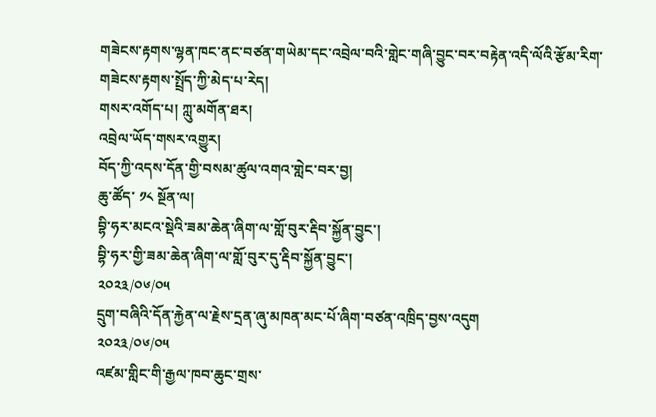གཟེངས་རྟགས་ལྷན་ཁང་ནང་བཙན་གཡེམ་དང་འབྲེལ་བའི་གླེང་གཞི་བྱུང་བར་བརྟེན་འདི་ལོའི་རྩོམ་རིག་གཟེངས་རྟགས་སྤྲོད་ཀྱི་མེད་པ་རེད།
གསར་འགོད་པ། ཀླུ་མགོན་ཐར།
འབྲེལ་ཡོད་གསར་འགྱུར།
བོད་ཀྱི་འདས་དོན་གྱི་བསམ་ཚུལ་འགའ་གླེང་བར་བྱ།
ཆུ་ཚོད་ ༡༨ སྔོན་ལ།
བྷི་ཧར་མངའ་སྡེའི་ཟམ་ཆེན་ཞིག་ལ་གློ་བུར་རྡིབ་སྐྱོན་བྱུང་།
བྷི་ཧར་གྱི་ཟམ་ཆེན་ཞིག་ལ་གློ་བུར་དུ་རྡིབ་སྐྱོན་བྱུང་།
༢༠༢༣/༠༦/༠༥
དྲུག་བཞིའི་དོན་རྐྱེན་ལ་རྗེས་དྲན་ཞུ་མཁན་མང་པོ་ཞིག་བཙན་འཁྲིད་བྱས་འདུག
༢༠༢༣/༠༦/༠༥
འཛམ་གླིང་གི་རྒྱལ་ཁབ་ཆུང་གྲས་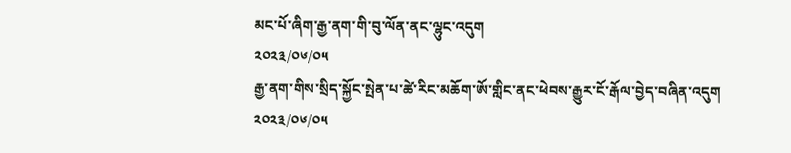མང་པོ་ཞིག་རྒྱ་ནག་གི་བུ་ལོན་ནང་ལྷུང་འདུག
༢༠༢༣/༠༦/༠༥
རྒྱ་ནག་གིས་སྲིད་སྐྱོང་སྤེན་པ་ཚེ་རིང་མཆོག་ཨོ་གླིང་ནང་ཕེབས་རྒྱུར་ངོ་རྒོལ་བྱེད་བཞིན་འདུག
༢༠༢༣/༠༦/༠༥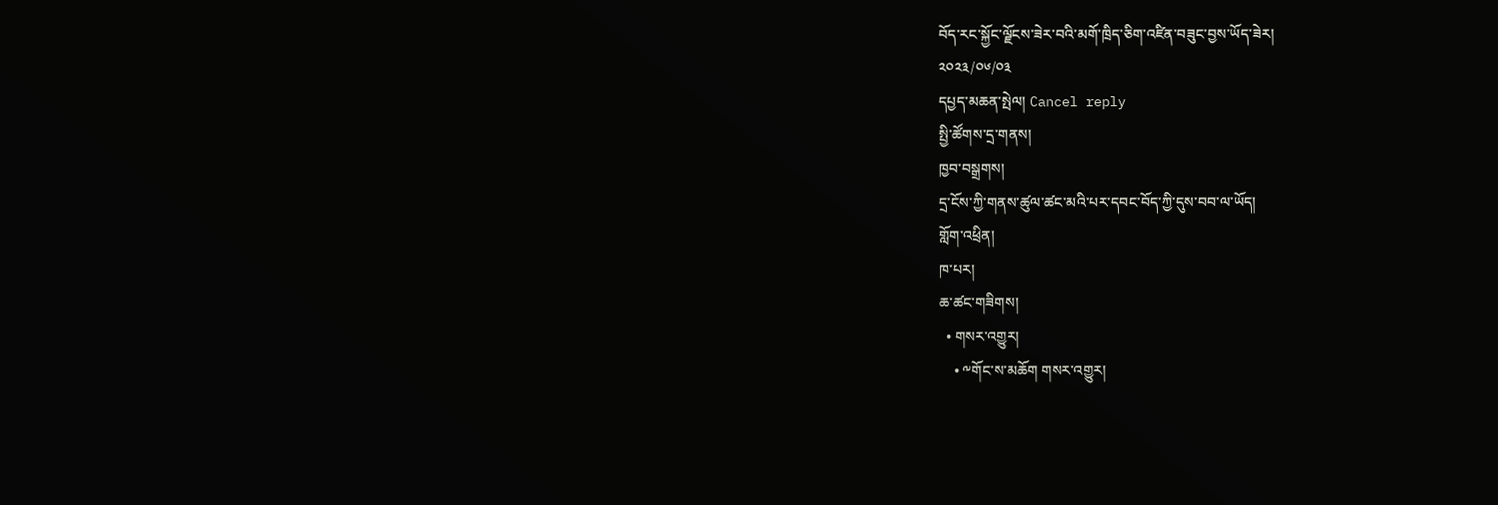བོད་རང་སྐྱོང་ལྗོངས་ཟེར་བའི་མགོ་ཁྲིད་ཅིག་འཛིན་བཟུང་བྱས་ཡོད་ཟེར།
༢༠༢༣/༠༦/༠༣
དཔྱད་མཆན་སྤེལ། Cancel reply
སྤྱི་ཚོགས་དྲ་གནས།
ཁྱབ་བསྒྲགས།
དྲ་ངོས་ཀྱི་གནས་ཚུལ་ཚང་མའི་པར་དབང་བོད་ཀྱི་དུས་བབ་ལ་ཡོད།
གློག་འཕྲིན།
ཁ་པར།
ཆ་ཚང་གཟིགས།
  • གསར་འགྱུར།
    • ༸གོང་ས་མཆོག གསར་འགྱུར།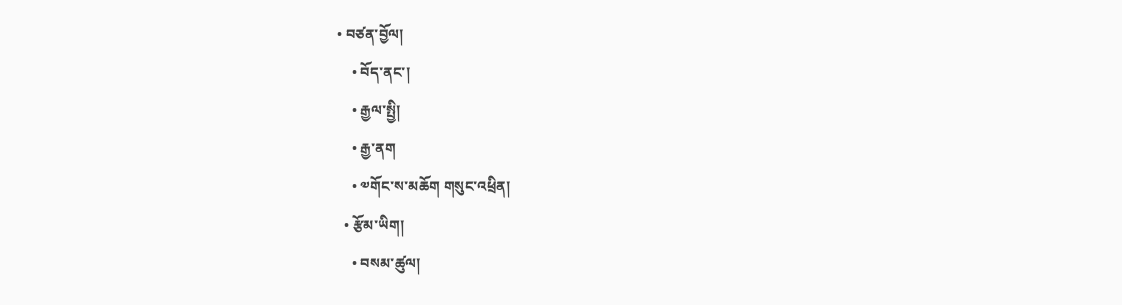• བཙན་བྱོལ།
    • བོད་ནང་།
    • རྒྱལ་སྤྱི།
    • རྒྱ་ནག
    • ༧གོང་ས་མཆོག གསུང་འཕྲིན།
  • རྩོམ་ཡིག།
    • བསམ་ཚུལ།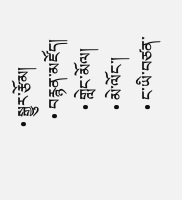• སྒྱུར་རྩོམ།
  • བརྙན་མཛོད།
    • གླེང་མོལ།
    • མེ་ལོང་།
    • ང་ཡི་བཙན་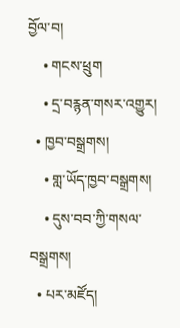བྱོལ་བ།
    • གངས་ཕྲུག
    • དྲ་བརྙན་གསར་འགྱུར།
  • ཁྱབ་བསྒྲགས།
    • གླ་ཡོད་ཁྱབ་བསྒྲགས།
    • དུས་བབ་ཀྱི་གསལ་བསྒྲགས།
  • པར་མཛོད།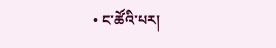• ང་ཚོའི་པར།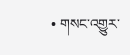• གསང་འགྱུར་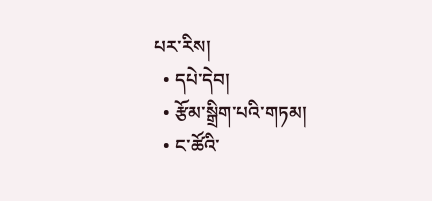པར་རིས།
  • དཔེ་དེབ།
  • རྩོམ་སྒྲིག་པའི་གཏམ།
  • ང་ཚོའི་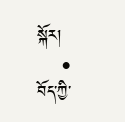སྐོར།
    • བོད་ཀྱི་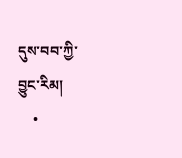དུས་བབ་ཀྱི་བྱུང་རིམ།
    •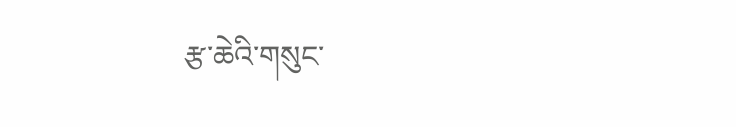རྩ་ཆེའི་གསུང་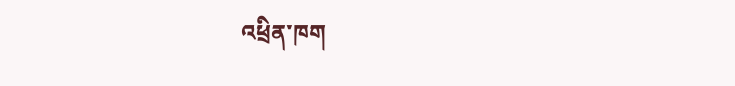འཕྲིན་ཁག